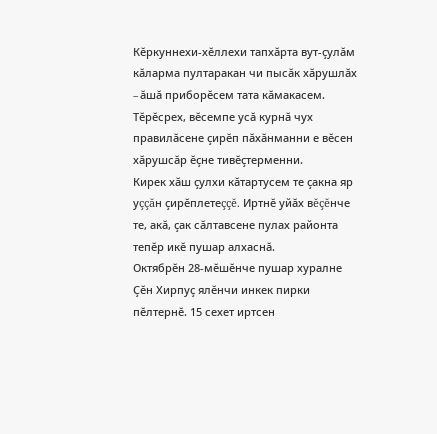Кĕркуннехи-хĕллехи тапхăрта вут-çулăм кăларма пултаракан чи пысăк хăрушлăх – ăшă приборĕсем тата кăмакасем. Тĕрĕсрех, вĕсемпе усă курнă чух правилăсене çирĕп пăхăнманни е вĕсен хăрушсăр ĕçне тивĕçтерменни.
Кирек хăш çулхи кăтартусем те çакна яр уççăн çирĕплетеççĕ. Иртнĕ уйăх вĕçĕнче те, акă, çак сăлтавсене пулах районта тепĕр икĕ пушар алхаснă.
Октябрĕн 28-мĕшĕнче пушар хуралне Çĕн Хирпуç ялĕнчи инкек пирки пĕлтернĕ. 15 сехет иртсен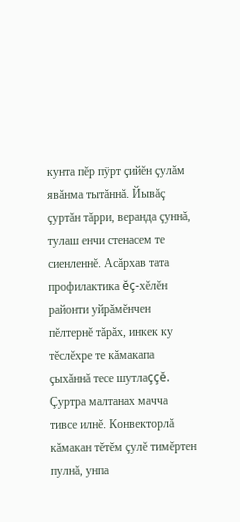кунта пĕр пÿрт çийĕн çулăм явăнма тытăннă. Йывăç çуртăн тăрри, веранда çуннă, тулаш енчи стенасем те сиенленнĕ. Асăрхав тата профилактика ĕç-хĕлĕн районти уйрăмĕнчен пĕлтернĕ тăрăх, инкек ку тĕслĕхре те кăмакапа çыхăннă тесе шутлаççĕ. Çуртра малтанах мачча тивсе илнĕ. Конвекторлă кăмакан тĕтĕм çулĕ тимĕртен пулнă, унпа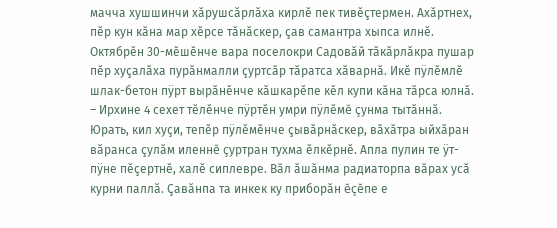мачча хушшинчи хăрушсăрлăха кирлĕ пек тивĕçтермен. Ахăртнех, пĕр кун кăна мар хĕрсе тăнăскер, çав самантра хыпса илнĕ.
Октябрĕн 30-мĕшĕнче вара поселокри Садовăй тăкăрлăкра пушар пĕр хуçалăха пурăнмалли çуртсăр тăратса хăварнă. Икĕ пÿлĕмлĕ шлак-бетон пÿрт вырăнĕнче кăшкарĕпе кĕл купи кăна тăрса юлнă.
– Ирхине 4 сехет тĕлĕнче пÿртĕн умри пÿлĕмĕ çунма тытăннă. Юрать, кил хуçи, тепĕр пÿлĕмĕнче çывăрнăскер, вăхăтра ыйхăран вăранса çулăм иленнĕ çуртран тухма ĕлкĕрнĕ. Апла пулин те ÿт-пÿне пĕçертнĕ, халĕ сиплевре. Вăл ăшăнма радиаторпа вăрах усă курни паллă. Çавăнпа та инкек ку приборăн ĕçĕпе е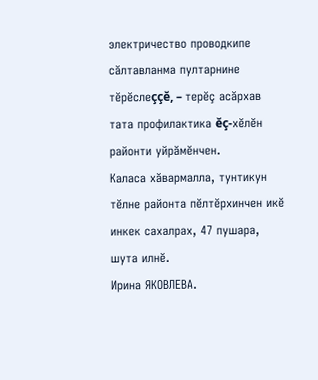электричество проводкипе сăлтавланма пултарнине тĕрĕслеççĕ, – терĕç асăрхав тата профилактика ĕç-хĕлĕн районти уйрăмĕнчен.
Каласа хăвармалла, тунтикун тĕлне районта пĕлтĕрхинчен икĕ инкек сахалрах, 47 пушара, шута илнĕ.
Ирина ЯКОВЛЕВА.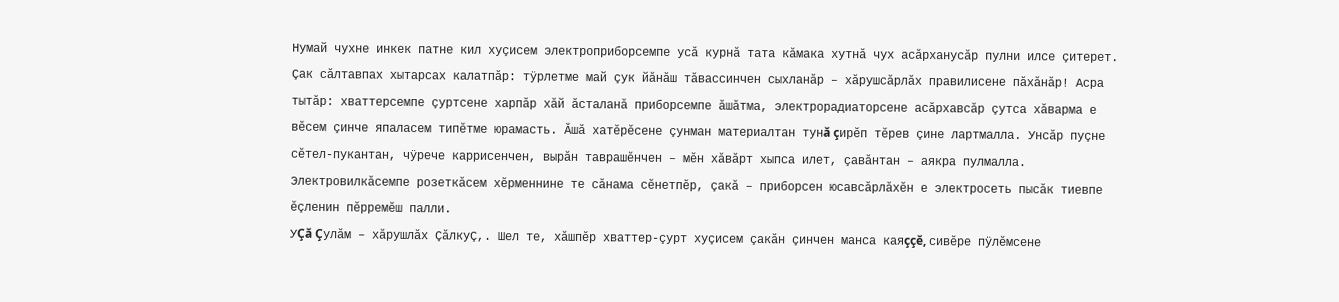Нумай чухне инкек патне кил хуçисем электроприборсемпе усă курнă тата кăмака хутнă чух асăрханусăр пулни илсе çитерет.
Çак сăлтавпах хытарсах калатпăр: тÿрлетме май çук йăнăш тăвассинчен сыхланăр – хăрушсăрлăх правилисене пăхăнăр! Асра тытăр: хваттерсемпе çуртсене харпăр хăй ăсталанă приборсемпе ăшăтма, электрорадиаторсене асăрхавсăр çутса хăварма е вĕсем çинче япаласем типĕтме юрамасть. Ăшă хатĕрĕсене çунман материалтан тунă çирĕп тĕрев çине лартмалла. Унсăр пуçне сĕтел-пукантан, чÿрече каррисенчен, вырăн таврашĕнчен – мĕн хăвăрт хыпса илет, çавăнтан – аякра пулмалла. Электровилкăсемпе розеткăсем хĕрменнине те сăнама сĕнетпĕр, çакă – приборсен юсавсăрлăхĕн е электросеть пысăк тиевпе ĕçленин пĕрремĕш палли.
УÇă Çулăм – хăрушлăх ÇăлкуÇ,. Шел те, хăшпĕр хваттер-çурт хуçисем çакăн çинчен манса каяççĕ, сивĕре пÿлĕмсене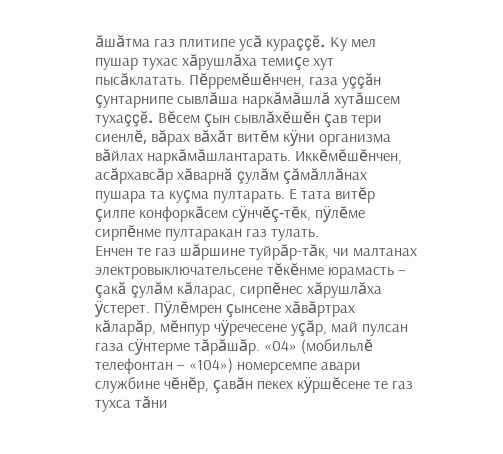ăшăтма газ плитипе усă кураççĕ. Ку мел пушар тухас хăрушлăха темиçе хут пысăклатать. Пĕрремĕшĕнчен, газа уççăн çунтарнипе сывлăша наркăмăшлă хутăшсем тухаççĕ. Вĕсем çын сывлăхĕшĕн çав тери сиенлĕ, вăрах вăхăт витĕм кÿни организма вăйлах наркăмăшлантарать. Иккĕмĕшĕнчен, асăрхавсăр хăварнă çулăм çăмăллăнах пушара та куçма пултарать. Е тата витĕр çилпе конфоркăсем сÿнчĕç-тĕк, пÿлĕме сирпĕнме пултаракан газ тулать.
Енчен те газ шăршине туйрăр-тăк, чи малтанах электровыключательсене тĕкĕнме юрамасть – çакă çулăм кăларас, сирпĕнес хăрушлăха ÿстерет. Пÿлĕмрен çынсене хăвăртрах кăларăр, мĕнпур чÿречесене уçăр, май пулсан газа сÿнтерме тăрăшăр. «04» (мобильлĕ телефонтан – «104») номерсемпе авари службине чĕнĕр, çавăн пекех кÿршĕсене те газ тухса тăни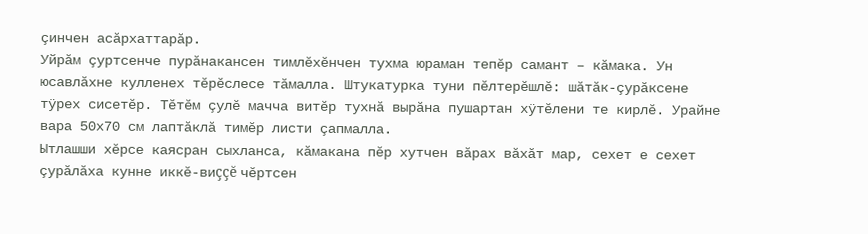çинчен асăрхаттарăр.
Уйрăм çуртсенче пурăнакансен тимлĕхĕнчен тухма юраман тепĕр самант – кăмака. Ун юсавлăхне кулленех тĕрĕслесе тăмалла. Штукатурка туни пĕлтерĕшлĕ: шăтăк-çурăксене тÿрех сисетĕр. Тĕтĕм çулĕ мачча витĕр тухнă вырăна пушартан хÿтĕлени те кирлĕ. Урайне вара 50х70 см лаптăклă тимĕр листи çапмалла.
Ытлашши хĕрсе каясран сыхланса, кăмакана пĕр хутчен вăрах вăхăт мар, сехет е сехет çурăлăха кунне иккĕ-виççĕ чĕртсен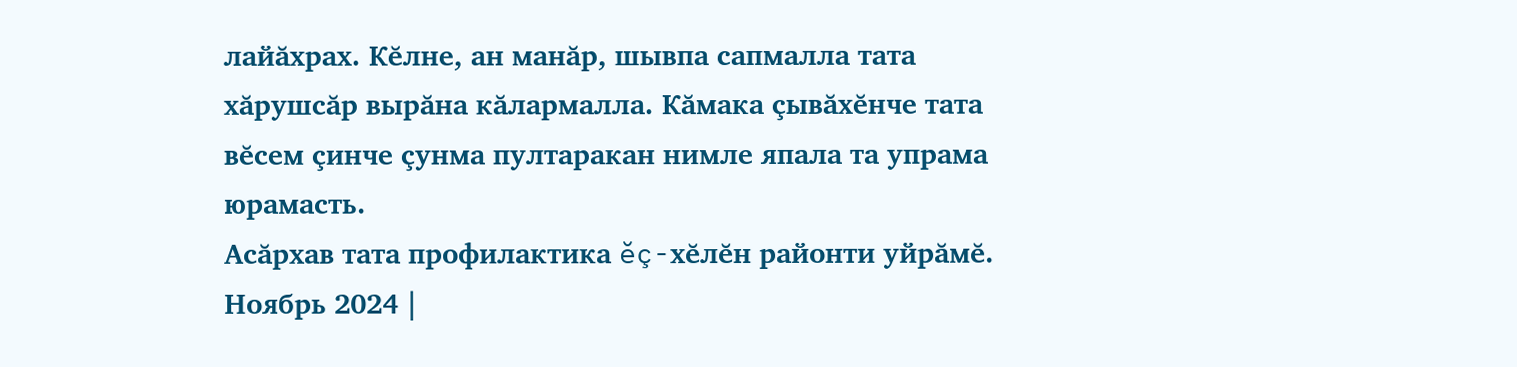лайăхрах. Кĕлне, ан манăр, шывпа сапмалла тата хăрушсăр вырăна кăлармалла. Кăмака çывăхĕнче тата вĕсем çинче çунма пултаракан нимле япала та упрама юрамасть.
Асăрхав тата профилактика ĕç-хĕлĕн районти уйрăмĕ.
Ноябрь 2024 |